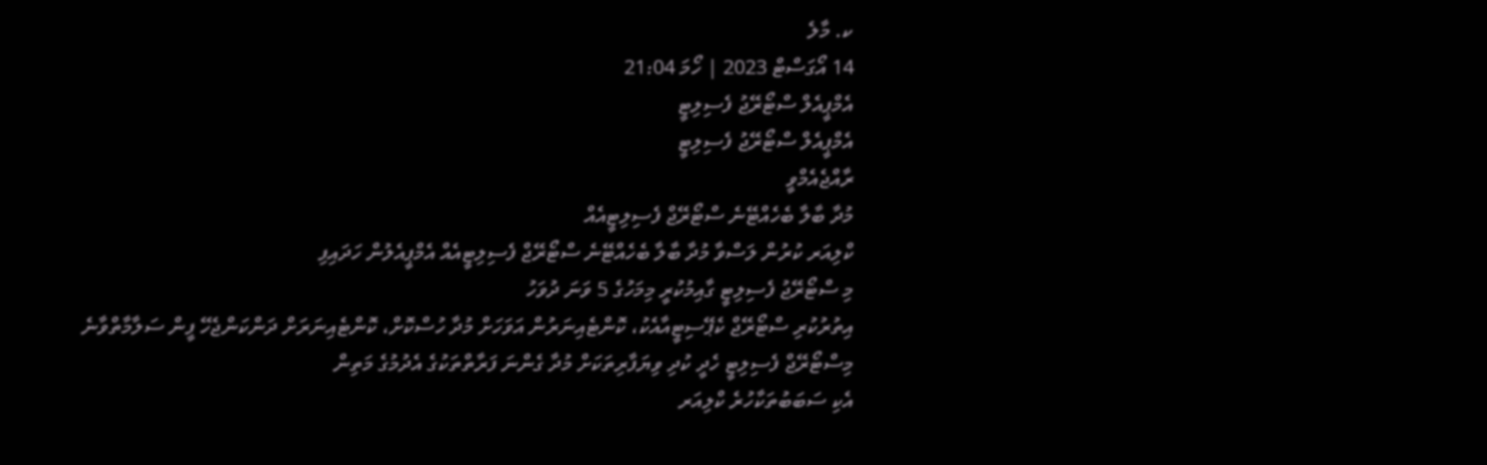ކ. މާލެ
14 އޯގަސްޓް 2023 | ހޯމަ 21:04
އެމްޕީއެލް ސްޓޯރޭޖު ފެސިލިޓީ
އެމްޕީއެލް ސްޓޯރޭޖު ފެސިލިޓީ
ރާއްޖެއެމްވީ
މުދާ ބާލާ ބެހެއްޓޭނެ ސްޓޯރޭޖް ފެސިލިޓީއެއް
ކްލިއަރ ކުރުން ލަސްވާ މުދާ ބާލާ ބެހެއްޓޭނެ ސްޓޯރޭޖް ފެސިލިޓީއެއް އެމްޕީއެލުން ހަދައިފި
މި ސްޓޯރޭޖު ފެސިލިޓީ ގާއިމުކުރީ މިމަހުގެ 5 ވަނަ ދުވަހު
އިތުރުކުރި ސްޓޯރޭޖް ކެޕޭސިޓީއާއެކު، ކޮންޓެއިނަރުން އަވަހަށް މުދާ ހުސްކޮށް، ކޮންޓެއިނަރަށް ދަންކަންޖެހޭ ފީން ސަލާމާތްވާނެ
މިސްޓޯރޭޖް ފެސިލިޓީ ހެދީ ކުދި ވިޔަފާރިތަކަށް މުދާ ގެންނަ ފަރާތްތަކުގެ އެދުމުގެ މަތިން
އެކި ސަބަބުތަކާހުރެ ކްލިއަރ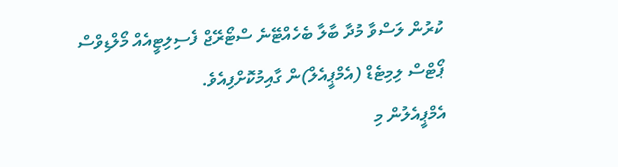ކުރުން ލަސްވާ މުދާ ބާލާ ބެހެއްޓޭނެ ސްޓޯރޭޖް ފެސިލިޓީއެއް މޯލްޑިވްސް ޕޯޓްސް ލިމިޓެޑް (އެމްޕީއެލް)ން ގާއިމުކޮށްފިއެވެ.
އެމްޕީއެލުން މި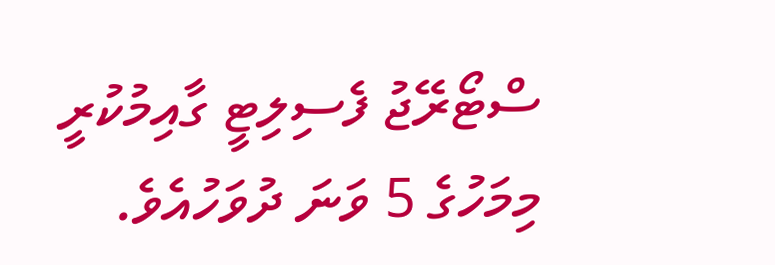ސްޓޯރޭޖު ފެސިލިޓީ ގާއިމުކުރީ މިމަހުގެ 5 ވަނަ ދުވަހުއެވެ.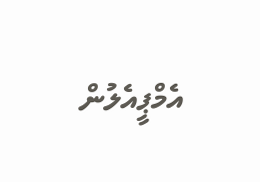އެމްޕީއެލުން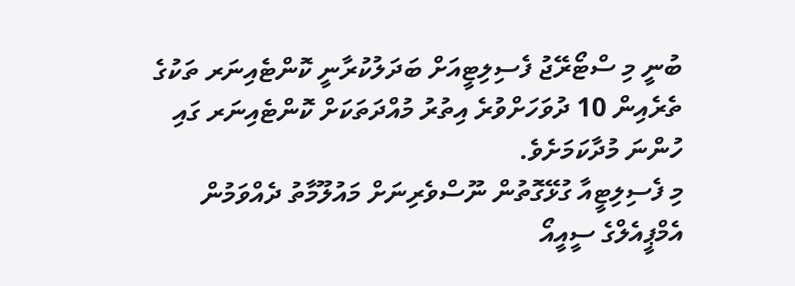ބުނީ މި ސްޓޯރޭޖު ފެސިލިޓީއަށް ބަދަލުކުރާނީ ކޮންޓެއިނަރ ތަކުގެ ތެރެއިން 10 ދުވަހަށްވުރެ އިތުރު މުއްދަތަކަށް ކޮންޓެއިނަރ ގައި ހުންނަ މުދާކަމަށެވެ.
މި ފެސިލިޓީއާ ގުޅޭގޮތުން ނޫސްވެރިނަށް މައުލޫމާތު ދެއްވަމުން އެމްޕީއެލްގެ ސީއީއޯ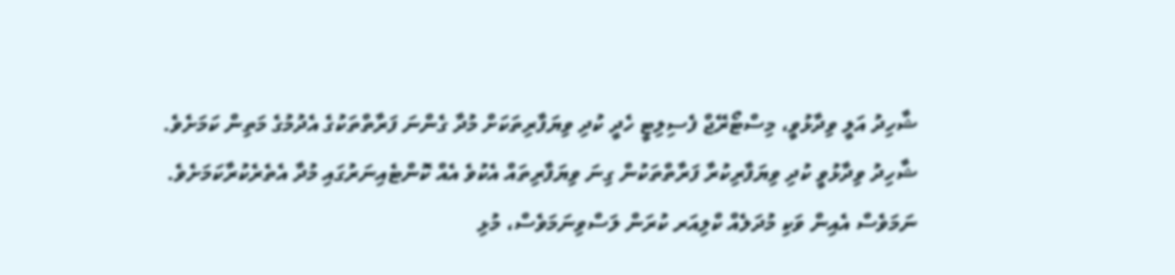ޝާހިދު އަލީ ވިދާޅުވީ، މިސްޓޯރޭޖް ފެސިލިޓީ ހެދީ ކުދި ވިޔަފާރިތަކަށް މުދާ ގެންނަ ފަރާތްތަކުގެ އެދުމުގެ މަތިން ކަމަށެވެ. ޝާހިދު ވިދާޅުވީ ކުދި ވިޔަފާރިކުރާ ފަރާތްތަކުން ގިނަ ވިޔަފާރިތައް އެކުވެ އެއް ކޮންޓެއިނަރުގައި މުދާ އެތެރެކުރާކަމަށެވެ. ނަމަވެސް އެއިން ވަކި މުދަލެއް ކްލިއަރ ކުރަން ލަސްވިނަމަވެސް، މުޅި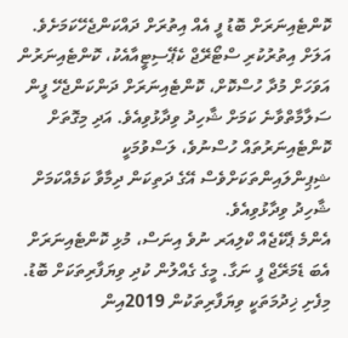ކޮންޓެއިނަރަށް ބޮޑު ފީ އެއް އިތުރަށް ދައްކަންޖެހޭކަމަށެވެ.
އަލަށް އިތުރުކުރި ސްޓޯރޭޖް ކެޕޭސިޓީއާއެކު، ކޮންޓެއިނަރުން އަވަހަށް މުދާ ހުސްކޮށް، ކޮންޓެއިނަރަށް ދަންކަންޖެހޭ ފީން ސަލާމާތްވާނެ ކަމަށް ޝާހިދު ވިދާޅުވިއެވެ. އަދި މިގޮތަށް ކޮންޓެއިނަރުތައް ހުސްނުވެ، ލަސްވުމަކީ ޝިޕިންލައިންތަކަށްވެސް އޭގެ ދަތިކަން ދިމާވާ ކަމެއްކަމަށް ޝާހިދު ވިދާޅުވިއެވެ.
އެންމެ ޕެކޭޖެއް ކްލިއަރ ނުވެ އިނަސް، މުޅި ކޮންޓެއިނަރަށް އެބަ ޑެމަރޭޖް ފީ ނަގާ. މީގެ ގެއްލުން ކުދި ވިޔަފާރިތަކަށް ބޮޑު. މިފެށި ޚިދުމަތަކީ ވިޔަފާރިތަކުން 2019އިން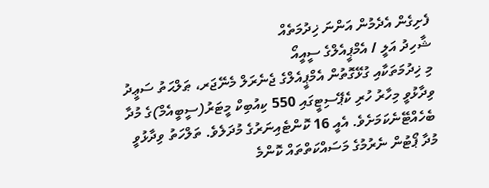ފެށިގެން އެދެމުން އަންނަ ޚިދުމަތެއް
ޝާހިދު އަލީ / އެމްޕީއެލްގެ ސީއީއޯ
މި ޚިދުމަތަކާއި ގުޅޭގޮތުން އެމްޕީއެލްގެ ޖެނެރަލް މެނޭޖަރ، ޠަލްޙަތު ސަޢީދު ވިދާޅުވީ މިހާރު ހުރި ކެޕޭސިޓީގައި 550 ކިއުބިކް މީޓަރު(ސީބީއެމް)ގެ މުދާ ބެހެއްޓޭނެކަމަށެވެ. އެއީ 16 ކޮންޓެއިނަރުގެ މުދަލެވެ. ތަލްހަތު ވިދާޅުވީ މުދާ ޕޯޓުން ނެރުމުގެ މަސައްކަތްތައް ކޮންމެ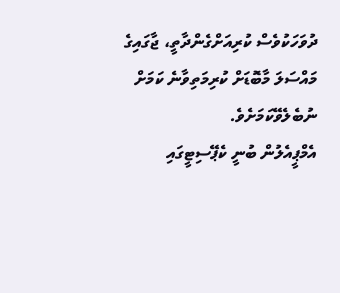ދުވަހަކުވެސް ކުރިއަށްގެންދާތީ، ޖާގައިގެ މައްސަލަ މާބޮޑަށް ކުރިމަތިވާނެ ކަމަށް ނުބެލެވޭކަމަށެވެ.
އެމްޕީއެލުން ބުނީ ކެޕޭސިޓީގައި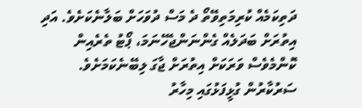ދަތިކަމެއް ކުރިމަތިވޭތޯ ދެ މަސް ދުވަހަށް ބަލާނެކަށެވެ. އަދި އިތުރަށް ބަދަލެއް ގެންނަންޖެހޭނަމަ، ޕޯޓު ތެރެއިން ކޮންމެވެސް ވަރަކަށް އިތުރަށް ޖާގަ ލިބޭނެކަމަށެވެ.
ސަރުކާރުން ގުޅީފަޅުގައި މިހާރު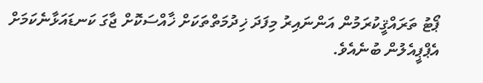ޕޯޓު ތަރައްޤީކުރަމުން އަންނައިރު މިފަދަ ޚިދުމަތްތަކަށް ޚާއްސަކޮށް ޖާގަ ކަނޑައަޅާނެކަމަށް އެޕްޕީއެލުން ބުނެއެވެ.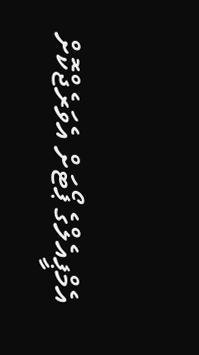އެމްޕީއެލްގެ ޕޯޓަށް އެވަރެޖްކޮށް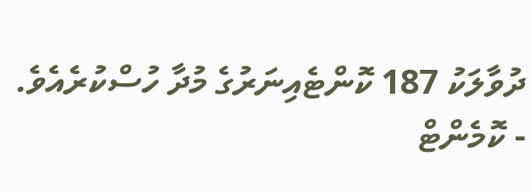ދުވާލަކު 187 ކޮންޓެއިނަރުގެ މުދާ ހުސްކުރެއެވެ.
- ކޮމެންޓް